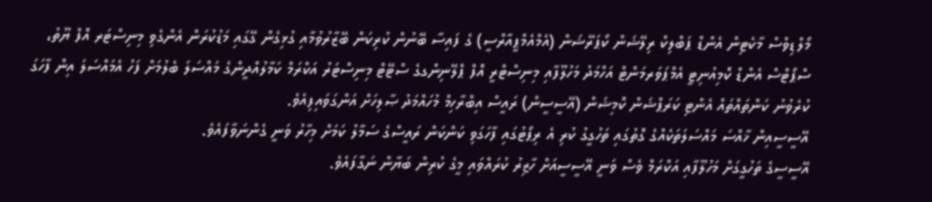މޯލްޑިވްސް މާކެޓިން އެންޑް ޕަބްލިކް ރިލޭޝަން ކޯޕަރޭޝަން (އެމްއެމްޕީއާރްސީ) ގެ ފައިސާ ބޭނުން ކުރިކަން ބޭޒާރުވުމާއި ގުޅިގެން ގޭގައި މަޑުކުރަން އެންގެވި މިނިސްޓަރ އޮފް ޔޫތު، ސްޕޯޓްސް އެންޑް ކޮމިއުނިޓީ އެމްޕަވަރމަންޓް އަހްމަދު މަހުލޫފާއި މިނިސްޓްރީ އޮފް ޕްލޭނިންގގެ ސްޓޭޓް މިނިސްޓަރު އަކްރަމް ކަމާލުއްދީންގެ މައްސަލަ ބެލުމަށް ފަހު އެމައްސަލަ އިން ފާހަގަ ކުރެވުނު ކަންތައްތައް އެންޓި ކަރަޕްޝަން ކޮމިޝަން (އޭސީސީން) ރައީސް އިބްރާހިމް މުހައްމަދު ޞާލިހަށް އަންގަވައިފިއެވެ.
އޭސީސީއިން ޚާއްސަ މައްސަލަތަކެއްގެ ގޮތުގައި ތަހުގީގު ކުރި އެ ރިޕޯޓުގައި ފާހަގަވި ކަންކަން ރައީސްގެ ސަމާލު ކަމަށް މިހާރު ވަނީ ގެންނަވާފައެވެ.
އޭސީސީގެ ތަހުގީގަށް މަހުލޫފާއި އަކްރަމް ވެސް ވަނީ އޭސީސީއަށް ހާޒިރު ކުރައްވައި މީގެ ކުރިން ބަޔާން ނަގާފައެވެ.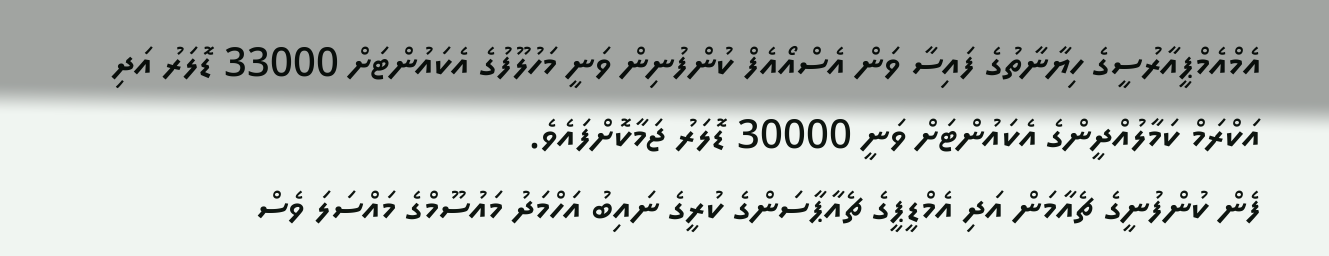އެމްއެމްޕީއާރުސީގެ ހިޔާނާތުގެ ފައިސާ ވަން އެސްއޯއެފް ކުންފުނިން ވަނީ މަހުލޫފުގެ އެކައުންޓަށް 33000 ޑޮލަރު އަދި އަކްރަމް ކަމާލުއްދީންގެ އެކައުންޓަށް ވަނީ 30000 ޑޮލަރު ޖަމާކޮށްފައެވެ.
ފެން ކުންފުނީގެ ޗެއާމަން އަދި އެމްޑީޕީގެ ޗެއާޕާސަންގެ ކުރީގެ ނައިބު އަހްމަދު މައުސޫމްގެ މައްސަލަ ވެސް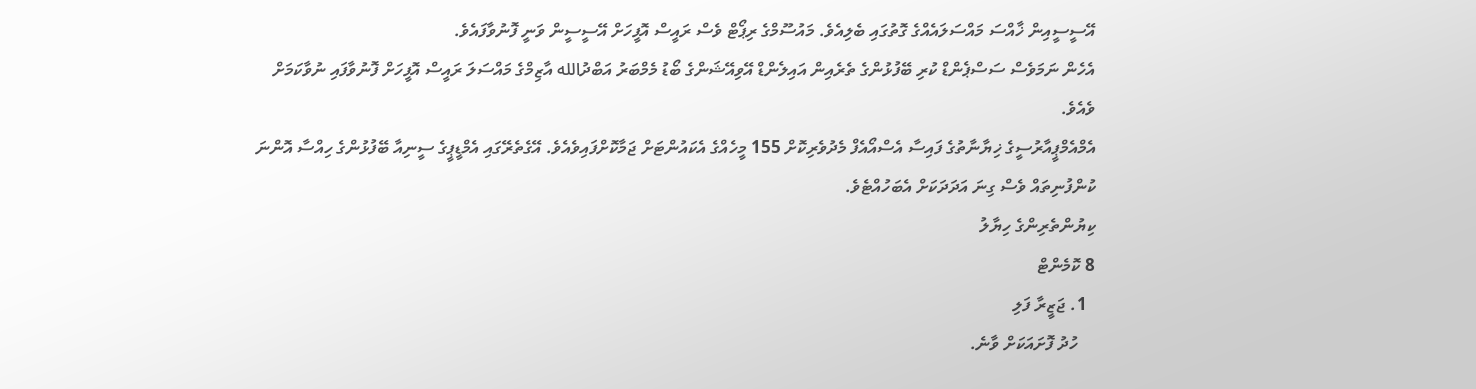އޭސީސީއިން ޚާއްސަ މައްސަލައެއްގެ ގޮތުގައި ބެލިއެވެ. މައުސޫމްގެ ރިޕޯޓް ވެސް ރައީސް އޮފީހަށް އޭސީސީން ވަނީ ފޮނުވާފައެވެ.
އެހެން ނަމަވެސް ސަސްޕެންޑް ކުރި ބޭފުޅުންގެ ތެރެއިން އައިލެންޑް އޭވިއޭޝަންގެ ބޯޑު މެމްބަރު އަބްދުالله އާޒިމްގެ މައްސަލަ ރައީސް އޮފީހަށް ފޮނުވާފައި ނުވާކަމަށް ވެއެވެ.
އެމްއެމްޕީއާރުސީގެ ޚިޔާނާތުގެ ފައިސާ އެސްއޯއެފް މެދުވެރިކޮށް 155 މީހެއްގެ އެކައުންޓަށް ޖަމާކޮށްފައިވެއެވެ. އޭގެތެރޭގައި އެމްޑީޕީގެ ސީނިއާ ބޭފުޅުންގެ ހިއްސާ އޮންނަ ކުންފުނިތައް ވެސް ގިނަ އަދަދަކަށް އެބަހުއްޓެވެ.
ކިޔުންތެރިންގެ ހިޔާލު
8 ކޮމެންޓް
  1. ޖަޒީރާ ފަލި
    ހުދު ފޮށައަކަށް ވާނެ.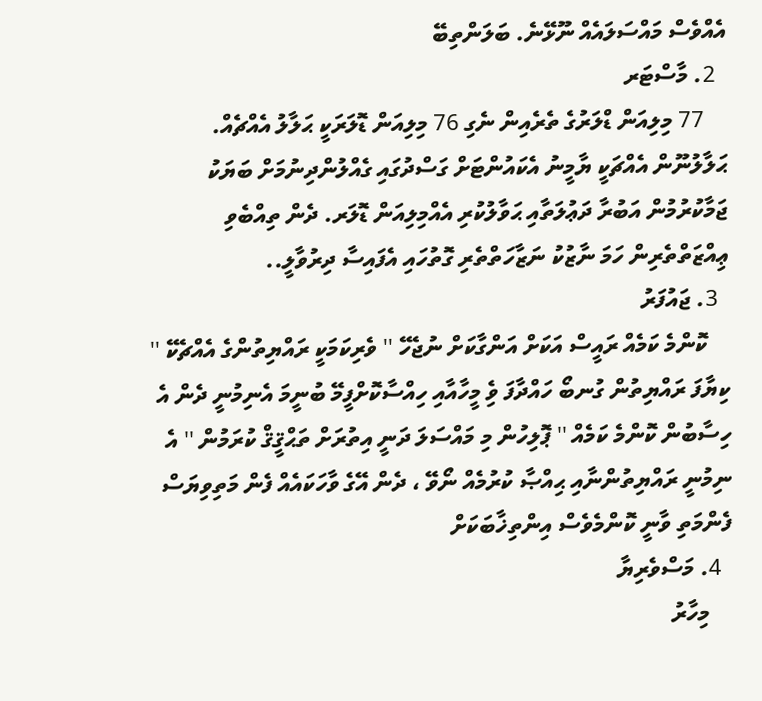އެއްވެސް މައްސަލައެއް ނޫޅޭނެ. ބަލަންތިބޭ
  2. މާސްޓަރ
    77 މިލިއަން ޑްލަރުގެ ތެރެއިން ނެގި 76 މިލިއަން ޑޮލަރަކީ ޙަލާލު އެއްޗެއް. ޙަލާލުނޫން އެއްޗަކީ ޔާމީނު އެކައުންޓަށް ގަސްދުގައި ގެއްލުންދިނުމަށް ބަޔަކު ޖަމާކުރުމުން އަބުރާ ދަޢުލަތާއި ޙަވާލުކުރި އެއްމިލިއަން ޑޮލަރ. ދެން ތިއްބެވި ޢިއްޒަތްތެރިން ހަމަ ނާޒުކު ނަޒާހަތްތެރި ގޮތުހައި އެފައިސާ ދިރުވާލީ..
  3. ޖައުފަރު
    ކޮންމެ ކަމެއް ރައީސް އަކަށް އަންގާކަށް ނުޖެހޭ '' ވެރިކަމަކީ ރައްޔިތުންގެ އެއްޗެކޭ '' ކިޔާފަ ރައްޔިތުން ގުނބޯ ހައްދާފަ ވެި މީހާއާއި ހިއްސާކޮށްފީމޭ ބުނީމަ އެނިމުނީ ދެން އެ ހިސާބުން ކޮންމެ ކަމެއް '' ޕޮލިހުން މި މައްސަލަ ދަނީ އިތުރަށް ތަޙްޤީޤް ކުރަމުން '' އެ ނިމުނީ ރައްޔިތުންނާއި ޙިއްޞާ ކުރުމެއް ނޯވޭ ، ދެން އޭގެ ވާހަކައެއް ފެން މަތިވިޔަސް ފެންމަތި ވާނީ ކޮންމެވެސް އިންތިޚާބަކަށް
  4. މަސްވެރިޔާ
    މިހާރު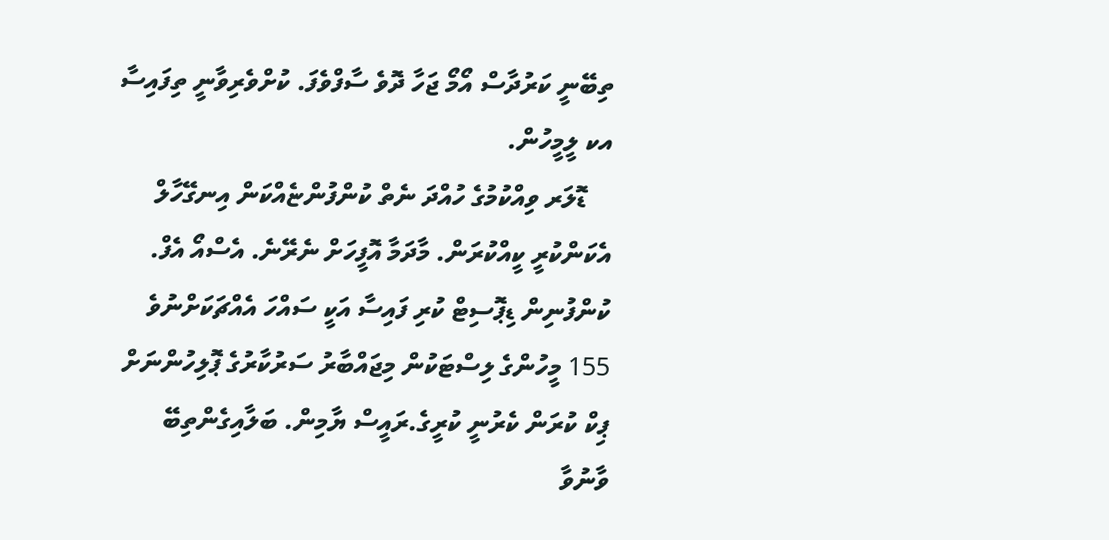ތިބޭނީ ކަރުދާސް އޯމޯ ޖަހާ ދޮވެ ސާފްވެފަ. ކުށްވެރިވާނީ ތިފައިސާ އކ ލީމީހުން.
    ޑޮލަރ ވިއްކުމުގެ ހުއްދަ ނެތް ކުންފުންޏެއްކަން އިނގޭހާލް އެކަންކުރީ ކީއްކުރަން. މާދަމާ އޮފީހަށް ނެރޭނެ. އެސްއޯ އެފް. ކުންފުނިން ޑިޕޮސިޓް ކުރި ފައިސާ އަކީ ސައްހަ އެއްޗަކަށްނުވެ 155 މީހުންގެ ލިސްޓަކުން މިޖައްބާރު ސަރުކާރުގެ ޕޮލިހުންނަށް ޕިކް ކުރަން ކެރުނީ ކުރީގެ.ރައީސް ޔާމިން. ބަލާއިގެންތިބޭ ވާނުވާ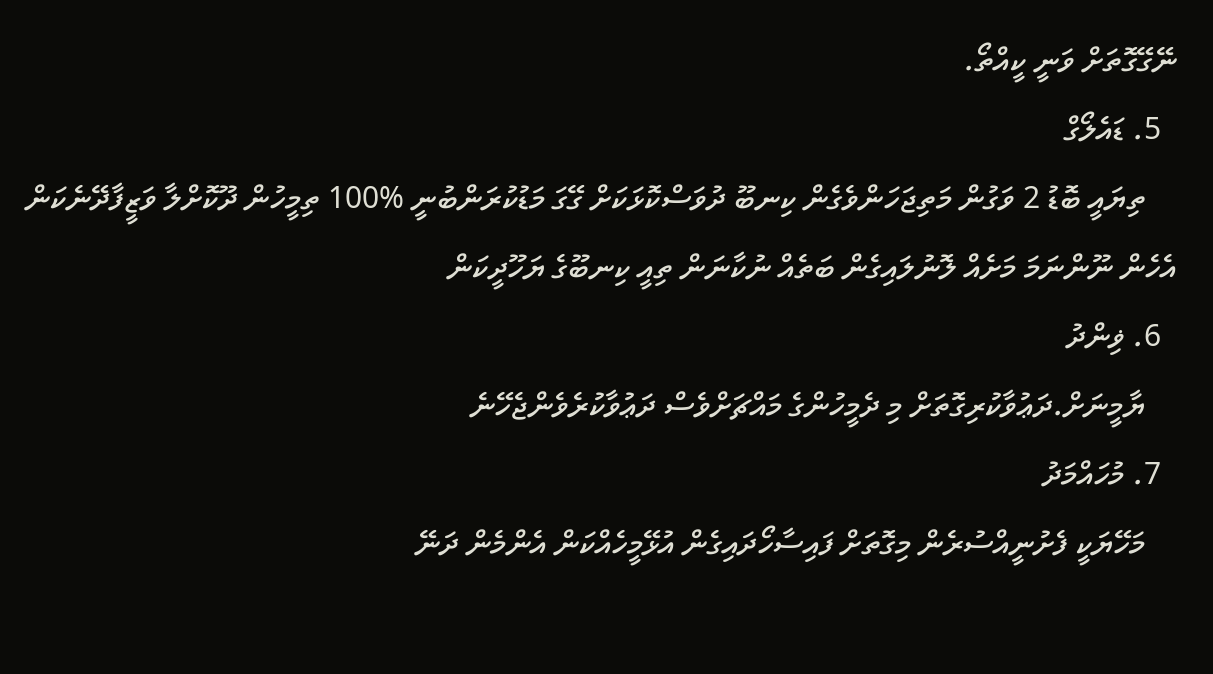ނޭގޭގޮތަށް ވަނީ ކީއްތޯ.
  5. ޑައެލޯގް
    ތިޔައީ ބޮޑު 2 ވަގުން މަތިޖަހަންވެގެން ކިނބޫ ދުވަސްކޮޅަކަށް ގޭގަ މަޑުކުރަންބުނީ %100 ތިމީހުން ދޫކޮށްލާ ވަޒީފާދޭނެކަން އެހެން ނޫންނަމަ މަށެއް ލޮނުލައިގެން ބަތެއް ނުކާނަން ތިއީ ކިނބޫގެ ޔަހޫދީކަން
  6. ޥިންދު
    ޔާމީނަށް.ދަޢުވާކުރިގޮތަށް މި ދެމީހުންގެ މައްޗަށްވެސް ދަޢުވާކުރެވެންޖެހޭނެ
  7. މުހައްމަދު
    މަހޭޔަކީ ފެށުނީއްސުރެން މިގޮތަށް ފައިސާހޯދައިގެން އުޅޭމީހެއްކަން އެންމެން ދަނޭ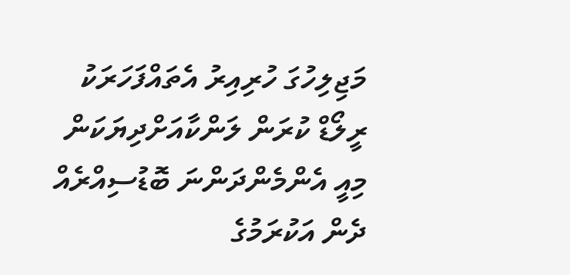މަޖިލިހުގަ ހުރިއިރު އެތައްފަހަރަކު ރީލޯޑް ކުރަން ލަންކާއަށްދިޔަކަން މިއީ އެންމެންދަންނަ ބޮޑުސިއްރެއް ދެން އަކުރަމުގެ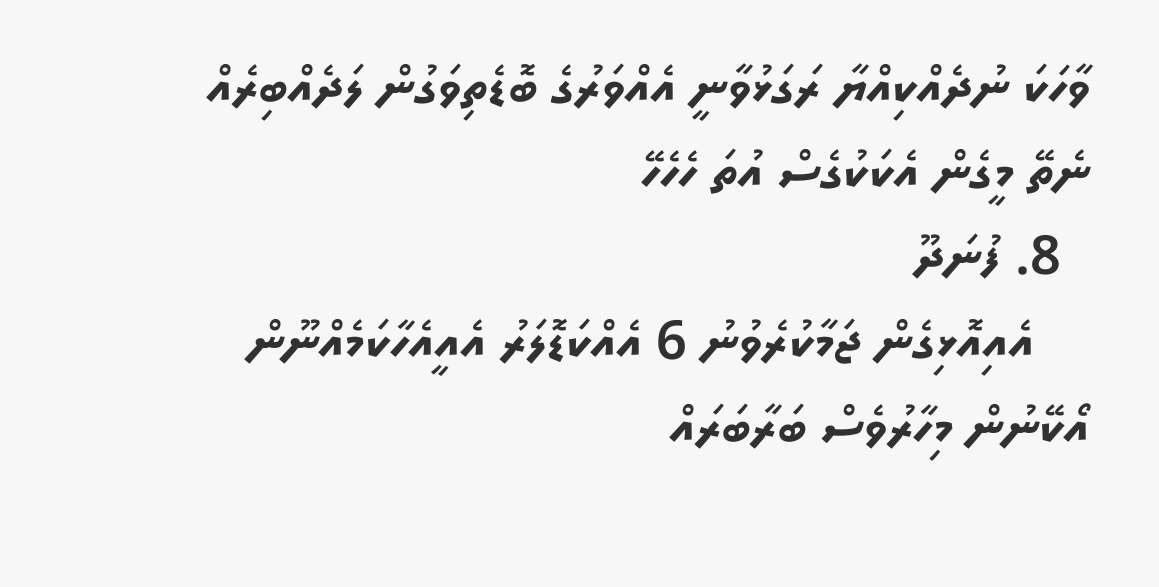ވާހަކަ ނުދެއްކިއްޔާ ރަގަޅުވާނީ އެއްވަރުގެ ބޮޑެތިވަގުން ލަދެއްބިރެއް ނެތޭ މީގެން އެކަކުގެސް އުތަ ހެހެހޭ
  8. ފުނަދޫ
    އެއިއޮޅިގެން ޖަމާކުރެވުނު 6 އެއްކަޑޮލަރު އެއީއެހާކަމެއްނޫން އޯކޭނުން މިހާރުވެސް ބަރާބަރައް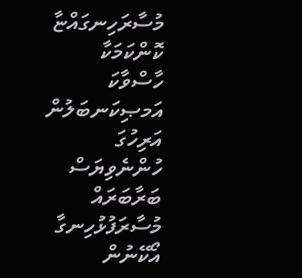މުސާރަހިނގައްޏާ ކޮންކަމަކާ ހާސްވާކަ އަމޞިކަނބަލުން އަރިހުގަ ހުންނެވިޔަސް ބަރާބަރައް މުސާރަފުޅުހިނގާ އޯކޭނުން